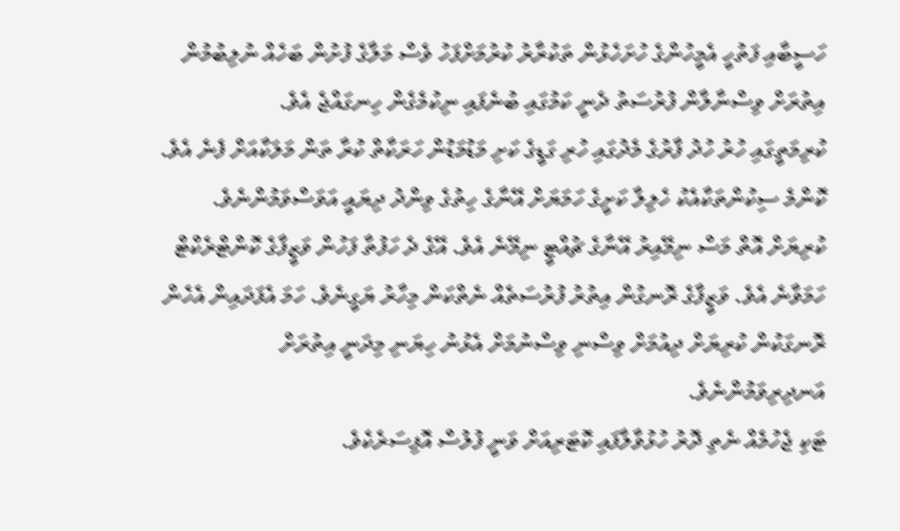ހަސީބާއި ފަތުހީ އެމީހުންގެ ހުށަހެޅުން ތަކުރާރު ކުރުމަށްފަހު ވެސް މަލާގެ ފުށުން ބަހެއް ނުލިބުމުން އިތުރަށް ވިސްނާލާން ފުރުސަތު ދެނީ ކަމުގައި ބުނެފައި ނިކުމެގެން ހިނގައްޖެ އެވެ.
ކުރިމަތީގައި ހުރު ހުދު ފާރުގެ މެދުގައި ހުރި ގަޑީގެ ކަށި މަޑުމަޑުން ހަރަކާތް ކުރާ ތަން މަލަކާއަށް ފެނެ އެވެ. ކޮންމެ ސިކުންތަކާއެކު ހެލިލާ ކަށީގެ ހަމަޔަށް އޭނާގެ ހިތުގެ ވިންދު ދިޔައީ އަވަސްވަމުންނެވެ. ކުރިޔަށް އޮތް މަސް ނިމޭއިރު އޭނާގެ ޗުއްޓީ ނިމޭނެ އެވެ. އޭގެ ދެ ހަފުތާ ފަހުން ވަޒީފާގެ ކޮންޓްރެކްޓް ހަމަވާނެ އެވެ. ވަޒީފާގެ ރޮނގުން އިތުރު ފުރުސަތެއް ނެތްކަން މިހާރު ޔަގީނެވެ. ހަމަ އެފަދައިން އެހެން ރޮނގަކުން ކުރިޔަށް ދިއުމަށް ވިސްނި ވިސްނުމަށް އެޅުނު ހިޔަނި މިދަނީ އިތުރަށް އަނދިރިވަމުންނެވެ.
ޓަކި ޖެހުމެއް ނެތި ދޮރު ހުޅުވާލާފައި ކޮޓަރިއަށް ވަނީ ފުލުސް އޮފިސަރެކެވެ.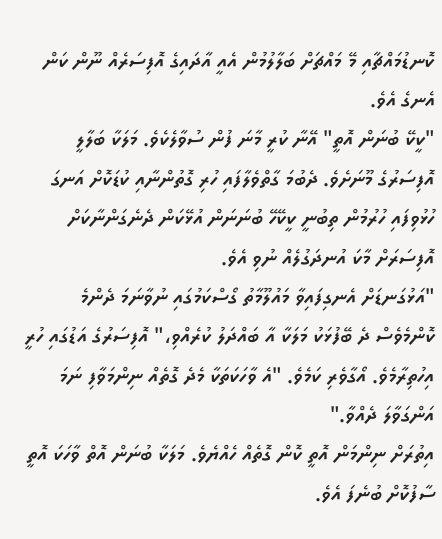ކޮނޑުމައްޗާއި މޭ މައްޗަށް ބަލާލުމުން އެއީ އާދައިގެ އޮފިސަރެއް ނޫން ކަން އެނގެ އެވެ.
"ކީކޭ ބުނަން އޮތީ" އޭނާ ކުރީ މާނަ ފުން ސުވާލެކެވެ. މަލަކާ ބަލާލީ އޮފިސަރުގެ މޫނަށެވެ. ދެބުމަ ގާތްވެލާފައި ހުރި ގޮތުންނާއި ކުޑަކޮށް އަނގަ ހުޅުވިފައި ހުރުމުން ތިބުނީ ކީކޭހޭ ބުނަނަން އުޅޭކަން ދެނެގަންނާކަށް އޮފިސަރަށް މާކަ އުނދަގުލެއް ނުވި އެވެ.
"އަޅުގަނޑަށް އެނގިފައިވާ މައުލޫމާތު ގޯސްކަމުގައި ނުވާނަމަ ދެންމެ ކޮންމެވެސް ދެ ބޭފުޅަކު މަލަކާ އާ ބައްދަލު ކުރެއްވި،" އޮފިސަރުގެ އަޑުގައި ހުރީ އިހުތިރާމެވެ. އޯގާވެރި ކަމެވެ. "އެ ވާހަކަތަކާ މެދެ ގޮތެއް ނިންމަވާފި ނަމަ އަންގަވާލަ ދެއްވާ."
އިތުރަށް ނިންމަން އޮތީ ކޮން ގޮތެއް ހެއްޔެވެ. މަލަކާ ބުނަން އޮތް ވާހަކަ އޮތީ ސާފުކޮށް ބުނެފަ އެވެ.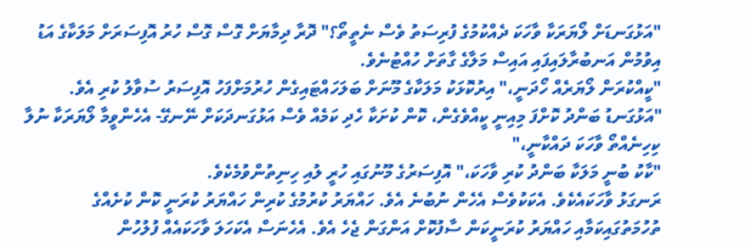"އަޅުގަނޑަށް ލޯޔަރަކާ ވާހަކަ ދެއްކުމުގެ ފުރިސަތު ވެސް ނެތީތޯ؟" ދޮރާ ދިމާޔަށް ގޮސް ގޮސް ހުރު އޮފިސަރަށް މަލަކާގެ އަޑު އިވުމުން އަނބުރާލައިފައި އައިސް މަލާގެ ގާތަށް ހުއްޓުނެވެ.
"ކީއްކުރަން ލޯޔަރެއް ހޯދަނީ،" އިރުކޮޅަކު މަލަކާގެ މޫނަށް ބަލަހައްޓައިގެން ހުރުމަށްފަހު އޮފިސަރު ސުވާލު ކުރި އެވެ.
"އަޅުގަނޑު ބަންދު ކޮށްފަ މިއިނީ ކީއްވެގެން، ކޮން ކުށަކާ ހެދި ކަމެއް ވެސް އަޅުގަނދަކަށް ނޭނގޭ- އެހެންވީމާ ލޯޔަރަކާ ނުލާ ކިހިނެއްތޯ ވާހަކަ ދައްކާނީ،"
"ކާކު ބުނީ މަލަކާ ބަންދު ކުރި ވާހަކަ،" އޮފިސަރުގެ މޫނުގައި ހުރީ ލުއި ހިނިތުންވުމެކެވެ.
ރަނގަޅު ވާހަކައެކެވެ. އެކަކުވެސް އެހެން ނުބުނެ އެވެ. ހައްޔަރު ކުރުމުގެ ކުރިން ހައްޔަރު ކުރަނީ ކޮން ކުށެއްގެ ތުހުމަތުގައިކަމާއި ހައްޔަރު ކުރަނީކަން ސާފުކޮށް އަންގަން ޖެހެ އެވެ. އެހެނަސް އެކަހަލަ ވާހަކައެއް ފުލުހުން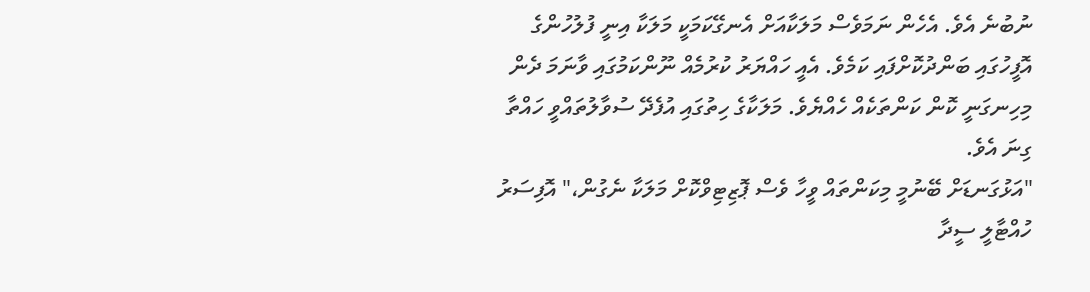ނުބުނެ އެވެ. އެހެން ނަމަވެސް މަލަކާއަށް އެނގޭކަމަކީ މަލަކާ އިނީ ފުލުހުންގެ އޮފީހުގައި ބަންދުކޮށްފައި ކަމެވެ. އެއީ ހައްޔަރު ކުރުމެއް ނޫންކަމުގައި ވާނަމަ ދެން މިހިނގަނީ ކޮން ކަންތަކެއް ހެއްޔެވެ. މަލަކާގެ ހިތުގައި އުފެދޭ ސުވާލުތައްވީ ހައްތާ ގިނަ އެވެ.
"އަޅުގަނޑަށް ބޭނުމީ މިކަންތައް ވީހާ ވެސް ޕޮޒިޓިވްކޮށް މަލަކާ ނެގުން،" އޮފިސަރު ހުއްޓާލީ ސީދާ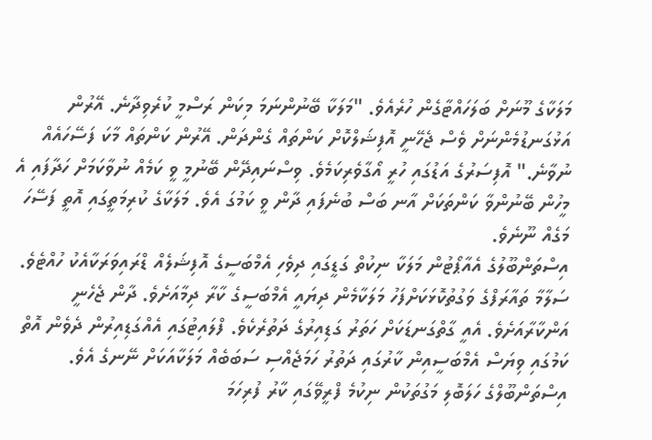މަލަކާގެ މޫނަށް ބަލަހައްޓާގެން ހުރެއެވެ. "މަލަކާ ބޭނުންނަމަ މިކަން ރަސްމީ ކުރެވިދާނެ. އޭރުން އަޅުގަނޑުމެންނަށް ވެސް ޖެހޭނީ އޮފިޝަލްކޮށް ކަންތައް ގެންދަން. އޭރުން ކަންތައް މާކަ ފަސޭހައެއް ނުވާނެ." އޮފިސަރުގެ އަޑުގައި ހުރީ އޯގާވެރިކަމެވެ. ވިސްނައިދޭން ބޭނުމީ ވީ ކަމެއް ނުވާކަމަށް ހަދާފައި އެ މީހުން ބޭނުންވާ ކަންތަކަށް އާނ ބަސް ބުނެފައި ދާން ވީ ކަމުގަ އެވެ. މަލަކާގެ ކުރިމަތީގައި އޮތީ ފަސޭހަ މަގެއް ނޫނެވެ.
އިސްތަންބޫލުގެ އެއާޕޯޓުން މަލަކާ ނިކުތް ގަޑީގައި ދިވެހި އެމްބަސީގެ އޮފިޝަލެއް ޑްރައިވަރަކާއެކު ހުއްޓެވެ. ސަލާމާ ތައާރަފްގެ ވަގުތުކޮޅަކަށްފަހު މަލަކާމެން ދިޔައީ އެމްބަސީގެ ކާރާ ދިމާއަށެވެ. ދާން ޖެހެނީ އަންކާރާއަށެވެ. އެއީ ގާތްގަނޑަކަށް ހަތަރު ގަޑިއިރުގެ ދަތުރެކެވެ. ފްލައިޓުގައި އެއްގަޑިއިރުން ދެވެން އޮތް ކަމުގައި ވިޔަސް އެމްބަސީއިން ކާރުގައި ދަތުރު ހަމަޖެއްސި ސަބަބެއް މަލަކާއަކަށް ނޭނގެ އެވެ.
އިސްތަންބޫލްގެ ހަލަބޮލި މަގުތަކުން ނިކުމެ ފްރީވޭގައި ކާރު ފުރިހަމަ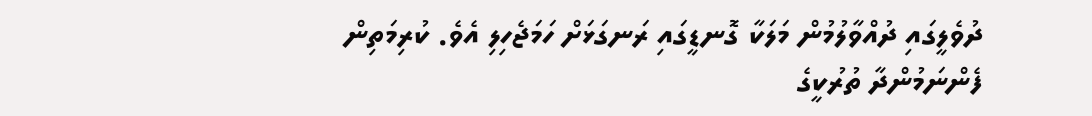ދުވެލީގައި ދުއްވާލުމުން މަލަކާ ގޮނޑީގައި ރަނގަޅަށް ހަމަޖެހިލި އެވެ. ކުރިމަތިން ފެންނަމުންދާ ތުރުކީގެ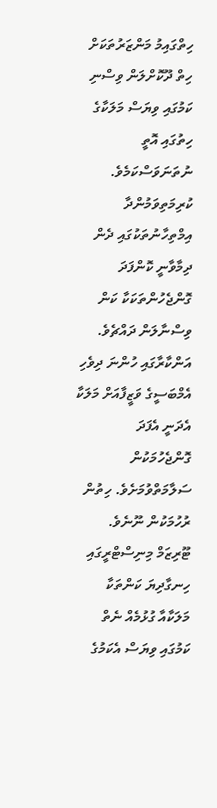ހިތްގައިމު މަންޒަރުތަކަށް ހިތް ދޫކޮށްލަން ވިސްނި ކަމުގައި ވިޔަސް މަލަކާގެ ހިތުގައި އޮތީ ނުތަނަވަސްކަމެވެ. ކުރިމަތިވަމުންދާ އިމްތިހާނުތަކުގައި ދެން ދިމާވާނީ ކޮންފަދަ ގޮންޖެހުންތަކަކާ ކަން ވިސްނާލަން ދައްޗެވެ. އަންކާރާގައި ހުންނަ ދިވެހި އެމްބަސީގެ ވަޒީފާއަށް މަލަކާ އެދަނީ އެފަދަ ގޮންޖެހުމަކުން ސަލާމަތްވުމަށެވެ. ހިތުން ރުހުމަކުން ނޫނެވެ.
ޓޫރިޒަމް މިނިސްޓްރީގައި ހިނގާދިޔަ ކަންތަކާ މަލަކާއާ ގުޅުމެއް ނެތް ކަމުގައި ވިޔަސް އެކަމުގެ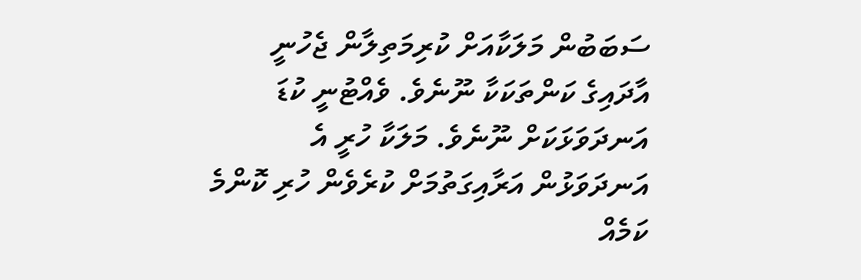ސަބަބުން މަލަކާއަށް ކުރިމަތިލާން ޖެހުނީ އާދައިގެ ކަންތަކަކާ ނޫނެވެ. ވެއްޓުނީ ކުޑަ އަނދަވަޅަކަށް ނޫނެވެ. މަލަކާ ހުރީ އެ އަނދަވަޅުން އަރާއިގަތުމަށް ކުރެވެން ހުރި ކޮންމެ ކަމެއް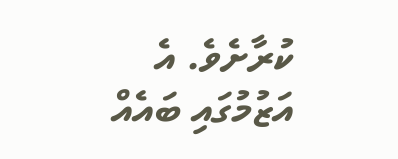ކުރާށެވެ. އެ އަޒުމުގައި ބައެއް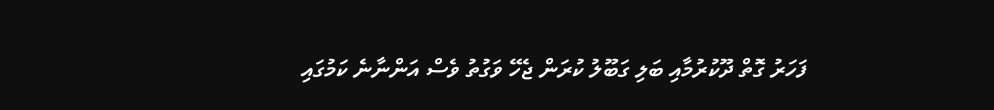ފަހަރު ގޮތް ދޫކުރުމާއި ބަލި ގަބޫލު ކުރަން ޖެހޭ ވަގުތު ވެސް އަންނާނެ ކަމުގައި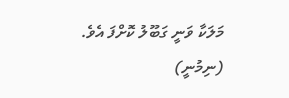މަލަކާ ވަނީ ގަބޫލު ކޮށްފަ އެވެ. (ނިމުނީ)